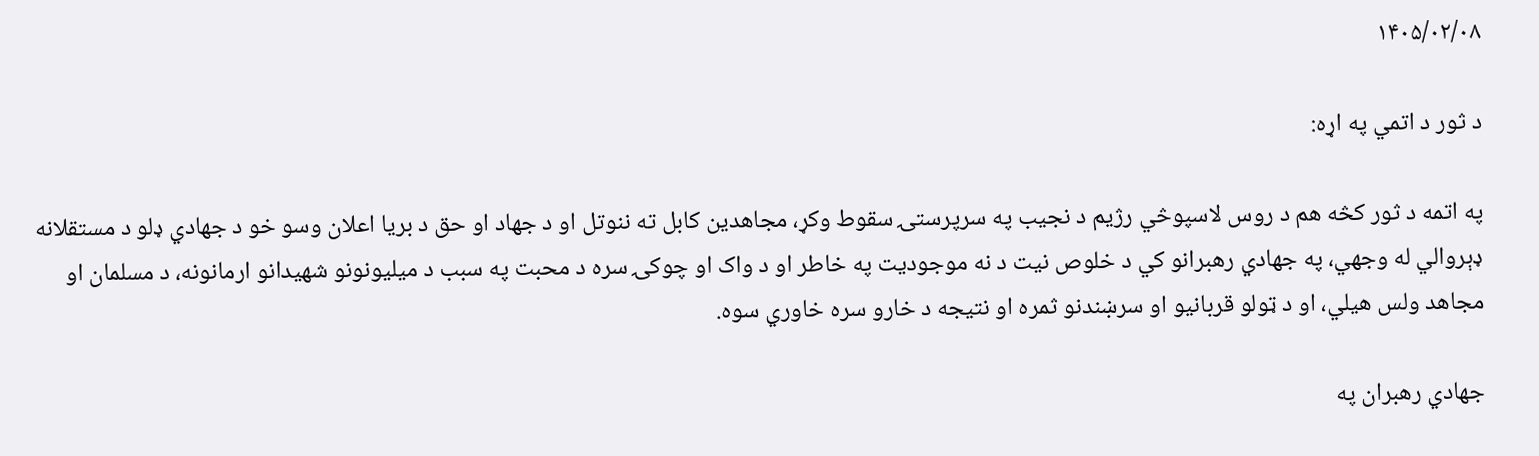۱۴۰۵/۰۲/۰۸

د ثور د اتمي په اړه:

په اتمه د ثور کڅه هم د روس لاسپوڅي رژیم د نجیب په سرپرستۍ سقوط وکړ، مجاهدین کابل ته ننوتل او د جهاد او حق د بریا اعلان وسو خو د جهادي ډلو د مستقلانه ډېروالي له وجهي، په جهادي رهبرانو کي د خلوص نیت د نه موجودیت په خاطر او د واک او چوکۍ سره د محبت په سبب د میلیونونو شهیدانو ارمانونه، د مسلمان او مجاهد ولس هیلي، او د ټولو قربانیو او سرښندنو ثمره او نتیجه د خارو سره خاوري سوه.

جهادي رهبران په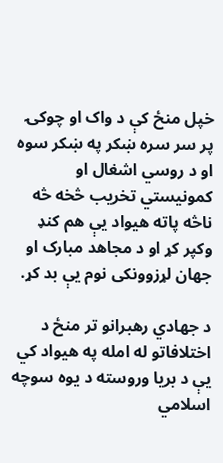خپل منځ کې د واک او چوکۍ پر سر سره ښکر په ښکر سوه او د روسي اشغال او کمونیستي تخریب څخه څه ناڅه پاته هیواد یې هم کنډ وکپر کړ او د مجاهد مبارک او جهان لړزوونکی نوم یې بد کړ.

د جهادي رهبرانو تر منځ د اختلافاتو له امله په هیواد کي یې د بريا وروسته د یوه سوچه اسلامي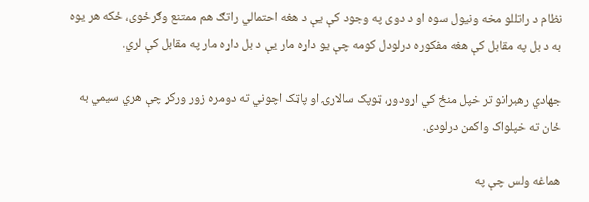نظام د راتللو مخه ونیول سوه او د دوی په وجود کې یې د هغه احتمالي راتګ هم ممتنع وګرځوی، ځکه هر یوه به د بل په مقابل کې هغه مفکوره درلودل کومه چې یو داړه مار یې د بل داړه مار په مقابل کې لري.

جهادي رهبرانو تر خپل منځ کي اړودوړ، ټوپک سالارۍ او پاټک اچوني ته دومره زور ورکړ چې هري سیمي به ځان ته خپلواک واکمن درلودی.

هماغه ولس چې په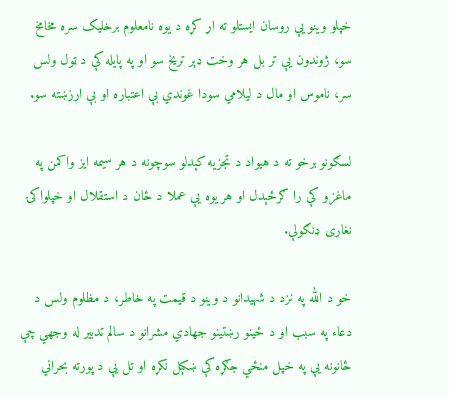خپلو وینو یې روسان ایستلو ته اړ کړه د یوه نامعلوم برخلیک سره مخامخ سو، ژوندون یې تر بل هر وخت ډېر تریخ سو او په پايله کې د ټول ولس سر، ناموس او مال د لیلامي سودا غوندي بې اعتباره او بې ارزښته سو.

لسګونو برخو ته د هیواد د تجزیه کېدلو سوچونه د هر سیمه ایز واکمن په ماغزو کې را ګرځېدل او هر یوه یې عملا د ځان د استقلال او خپلواکۍ نغاری ډنګولې.

خو د الله په نزد د شهیدانو د وینو د قیمت په خاطر، د مظلوم ولس د دعاء په سبب او د ځینو رښتینو جهادي مشرانو د سالم تدبیر له وجهي چې ځانونه یې په خپل منځي جګړه کې ښکېل نکړه او تل یې د پورته بحراني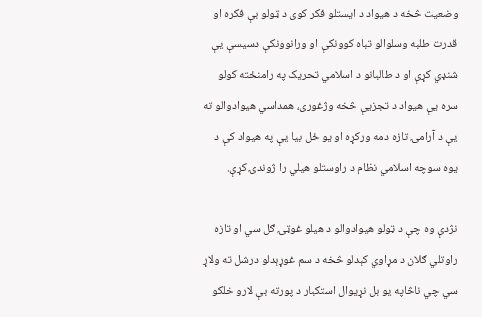وضعیت څخه د هیواد د ایستلو فکر کوی د ټولو بې فکره او قدرت طلبه وسلوالو تباه کوونکې او ورانوونکې دسیسې یې شنډي کړې او د طالبانو د اسلامي تحریک په رامنځته کولو سره یې هیواد د تجزیې څخه وژغوری، همداسي هیوادوالو ته یې د آرامۍ تازه دمه ورکړه او یو ځل بیا یې په هیواد کې د یوه سوچه اسلامي نظام د راوستلو هیلي را ژوندۍ کړې.

نژدې وه چې د ټولو هیوادوالو د هیلو غوټۍ ګل سي او تازه راوتلي ګلان د مړاوي کېدلو څخه د سم غوړېدلو درشل ته ولاړ سي چي ناڅاپه یو بل نړیوال استکبار د پورته بې لارو خلکو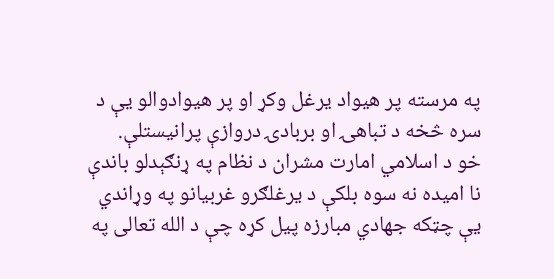په مرسته پر هیواد یرغل وکړ او پر هیوادوالو یې د سره څخه د تباهۍ او بربادۍ دروازې پرانیستلې.
خو د اسلامي امارت مشران د نظام په ړنګېدلو باندې نا اميده نه سوه بلکې د يرغلګرو غربيانو په وړاندي يې چټکه جهادي مبارزه پيل کړه چې د الله تعالی په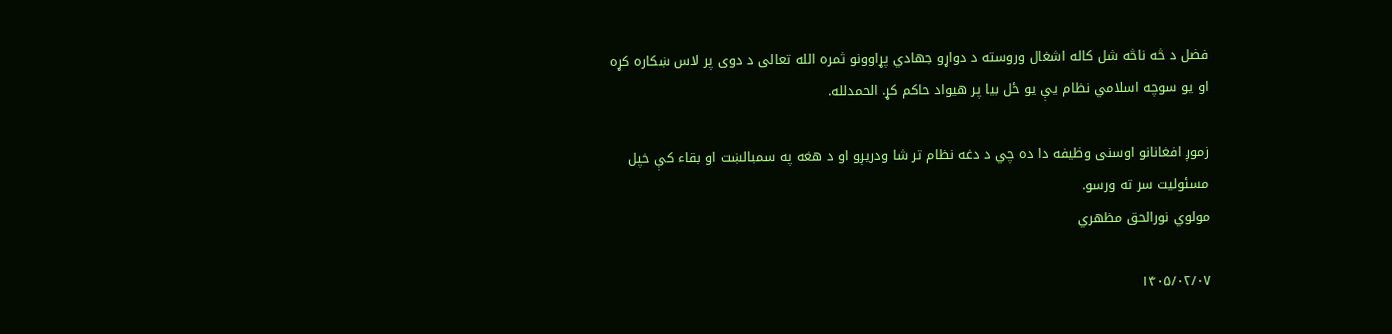فضل د څه ناڅه شل کاله اشغال وروسته د دواړو جهادي پړاوونو ثمره الله تعالی د دوی پر لاس ښکاره کړه او يو سوچه اسلامي نظام يې يو ځل بيا پر هيواد حاکم کړ. الحمدلله.

زموږ افغانانو اوسنی وظيفه دا ده چي د دغه نظام تر شا ودريږو او د هغه په سمبالښت او بقاء کې خپل مسئوليت سر ته ورسو.
مولوي نورالحق مظهري

۱۴۰۵/۰۲/۰۷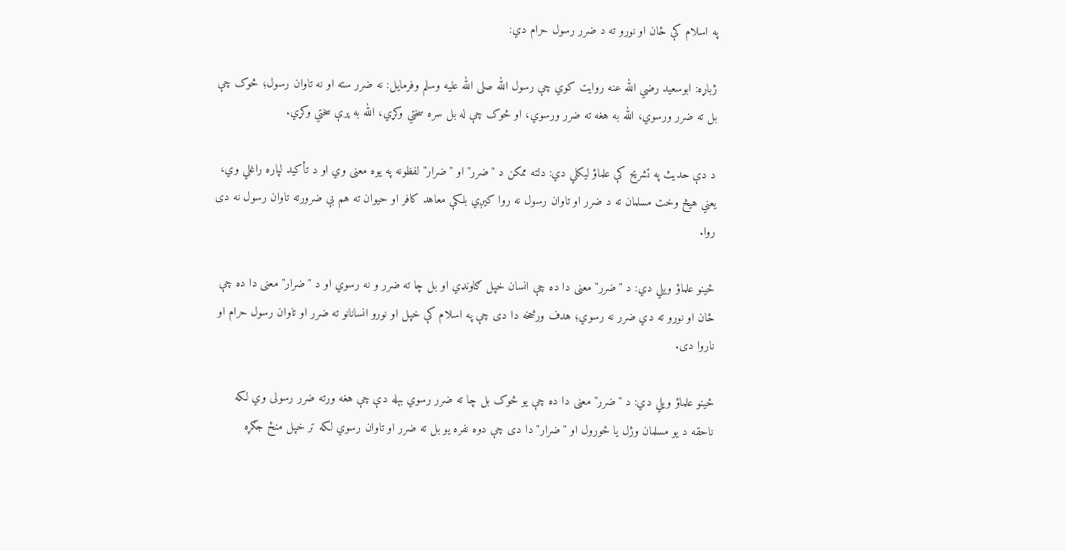په اسلام کې ځان او نورو ته د ضرر رسول حرام دي:

ژباړه: ابوسعيد رضي الله عنه روايت کوي چې رسول الله صلی الله عليه وسلم وفرمايل: نه ضرر سته او نه تاوان رسول؛ څوک چې بل ته ضرر ورسوي، الله به هغه ته ضرر ورسوي، او څوک چې له بل سره سختي وکړي، الله به پرې سختي وکړي.

د دې حديث په تشريح کې علماؤ ليکلي دي: دلته ممکن د "ضرر" او "ضرار" لفظونه په يوه معنی وي او د تأکيد لپاره راغلي وي، يعني هيڅ وخت مسلمان ته د ضرر او تاوان رسول نه روا کيږي بلکې معاهد کافر او حيوان ته هم بې ضرورته تاوان رسول نه دی روا.

ځينو علماؤ ويلي دي: د "ضرر" معنی دا ده چې انسان خپل ګاونډي او بل چا ته ضرر و نه رسوي او د "ضرار" معنی دا ده چې ځان او نورو ته دي ضرر نه رسوي؛ هدف ورڅخه دا دی چې په اسلام کې خپل او نورو انسانانو ته ضرر او تاوان رسول حرام او ناروا دی.

ځينو علماؤ ويلي دي: د "ضرر" معنی دا ده چې يو څوک بل چا ته ضرر رسوي بېله دې چې هغه ورته ضرر رسولی وي لکه ناحقه د يو مسلمان وژل يا ځورول او "ضرار" دا دی چې دوه نفره يو بل ته ضرر او تاوان رسوي لکه تر خپل منځ جګړه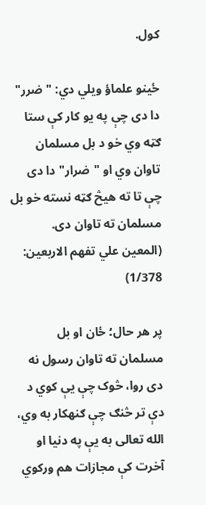کول.

ځينو علماؤ ويلي دي: "ضرر" دا دی چې په يو کار کې ستا ګټه وي خو د بل مسلمان تاوان وي او "ضرار" دا دی چې تا ته هيڅ ګټه نسته خو بل مسلمان ته تاوان دی. (المعين علي تفهم الاربعين: 1/378)

پر هر حال؛ ځان او بل مسلمان ته تاوان رسول نه دی روا، څوک چې يې کوي د دې تر څنګ چې ګنهکار به وي، الله تعالی به يې په دنيا او آخرت کې مجازات هم ورکوي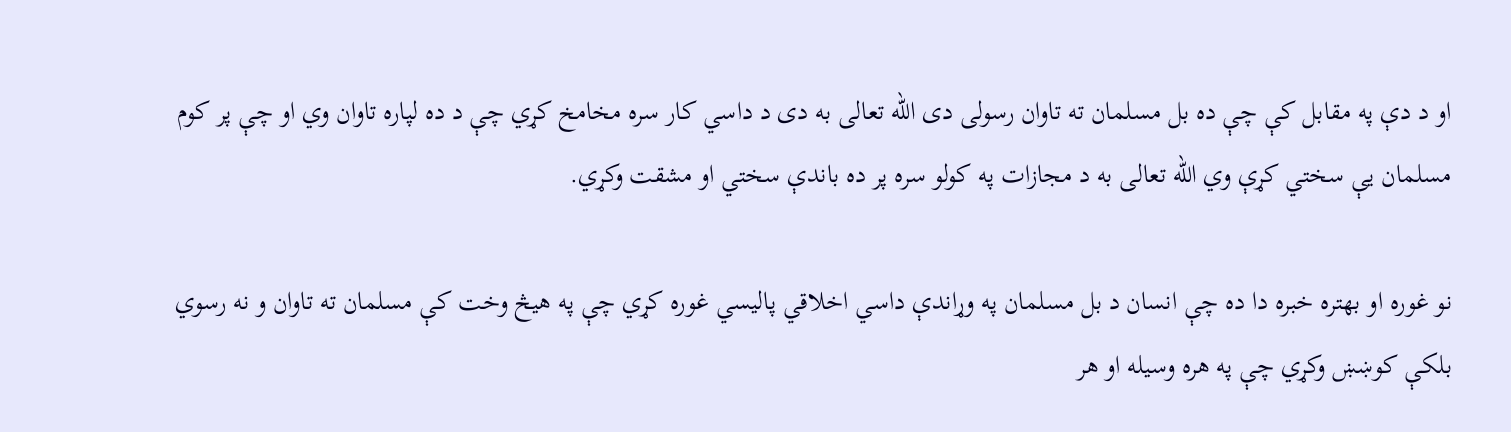او د دې په مقابل کې چې ده بل مسلمان ته تاوان رسولی دی الله تعالی به دی د داسي کار سره مخامخ کړي چې د ده لپاره تاوان وي او چې پر کوم مسلمان يې سختي کړې وي الله تعالی به د مجازات په کولو سره پر ده باندې سختي او مشقت وکړي.

نو غوره او بهتره خبره دا ده چې انسان د بل مسلمان په وړاندې داسي اخلاقي پاليسي غوره کړي چې په هيڅ وخت کې مسلمان ته تاوان و نه رسوي بلکې کوښښ وکړي چې په هره وسيله او هر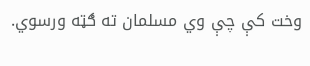وخت کې چې وي مسلمان ته ګټه ورسوي.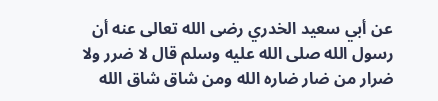عن أبي سعيد الخدري رضى الله تعالى عنه أن رسول الله صلى الله عليه وسلم قال لا ضرر ولا ضرار من ضار ضاره الله ومن شاق شاق الله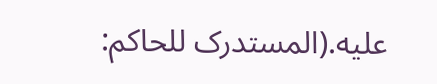عليه.(المستدرک للحاکم: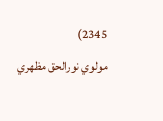2345)
مولوي نورالحق مظهري